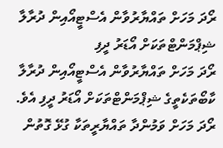ރޯދަ މަހަށް ތައްޔާރުވާން އެސްޓީއޯއިން ދުރާލާ ޝިޕްމަންޓްތަކަށް އޯޑަރު ދީފި
ރޯދަ މަހަށް ތައްޔާރުވާން އެސްޓީއޯއިން ދުރާލާ ކާބޯތަކެތީގެ ޝިޕްމަންޓްތަކަށް އޯޑަރު ދީފި އެވެ.
ރޯދަ މަހަށް ވަމުންދާ ތައްޔާރީތަކާ ގުޅޭ ގޮތުން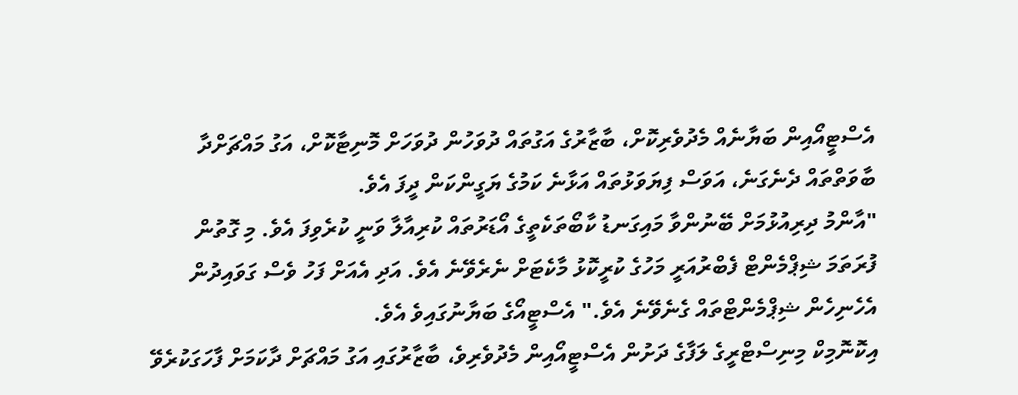އެސްޓީއޯއިން ބަޔާނެއް މެދުވެރިކޮށް، ބާޒާރުގެ އަގުތައް ދުވަހުން ދުވަހަށް މޮނިޓާކޮށް، އަގު މައްޗަށްދާ ބާވަތްތައް ދެނެގަނެ، އަވަސް ފިޔަވަޅުތައް އަޅާނެ ކަމުގެ ޔަގީންކަން ދީފަ އެވެ.
"އާންމު ދިރިއުޅުމަށް ބޭނުންވާ މައިގަނޑު ކާބޯތަކެތީގެ އޯޑަރުތައް ކުރިއާލާ ވަނީ ކުރެވިފަ އެވެ. މި ގޮތުން ފުރަތަމަ ޝިޕްމެންޓް ފެބްރުއަރީ މަހުގެ ކުރީކޮޅު މާކެޓަށް ނެރެވޭނެ އެވެ. އަދި އެއަށް ފަހު ވެސް ގަވައިދުން އެހެނިހެން ޝިޕްމެންޓްތައް ގެނެވޭނެ އެވެ." އެސްޓީއޯގެ ބަޔާނުގައިވެ އެވެ.
އިކޮނޮމިކް މިނިސްޓްރީގެ ލަފާގެ ދަށުން އެސްޓީއޯއިން މެދުވެރިވެ، ބާޒާރުގައި އަގު މައްޗަށް ދާކަމަށް ފާހަގަކުރެވޭ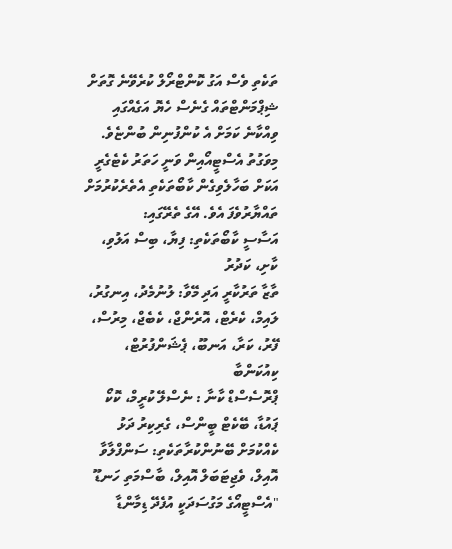ތަކެތި ވެސް އަގު ކޮންޓްރޯލް ކުރެވޭނެ ގޮތަށް ޝިޕްމަންޓްތައް ގެނެސް ހެޔޮ އަގެއްގައި ވިއްކާނެ ކަމަށް އެ ކުންފުނިން ބުންޏެވެ.
މިވަގުތު އެސްޓީއޯއިން ވަނީ ހަތަރު ކެޓެގެރީ އަކަށް ބަހާލެވިގެން ކާބޯތަކެތި އެތެރެކުރުމަށް ތައްޔާރުވެފަ އެވެ. އޭގެ ތެރޭގައި:
އަސާސީ ކާބޯތަކެތި: ފިޔާ، ބިސް އަލުވި، ކާށި، ކަދުރު
ތާޒާ ތަރުކާރީ އަދި މޭވާ: ލުނުމެދު، އިނގުރު، ލައިމް، ކެރެޓް، އޮރެންޖް، ކެބެޖް، މިރުސް، ފޭރު، ކަރާ، އަނބޫ، ޕެޝަންފުރުޓް، ކިއުކަންބާ
ޕްރޮސެސްޑް ކާނާ : ނެސްލޭ ކުރީމް، ކޮކޯ ޕައުޑާ، ބޭކެޓް ބީންސް، ގެރިކިރު ދަޅު
ކެއްކުމަށް ބޭނުންކުރާތަކެތި: ސަންފްލާވާ އޮއިލް، ވެޖިޓަބަލް އޮއިލް، ބާސްމަތި ހަނޑޫ
"އެސްޓީއޯގެ މަގުސަދަކީ އުފެދޭ ޑިމާންޑާ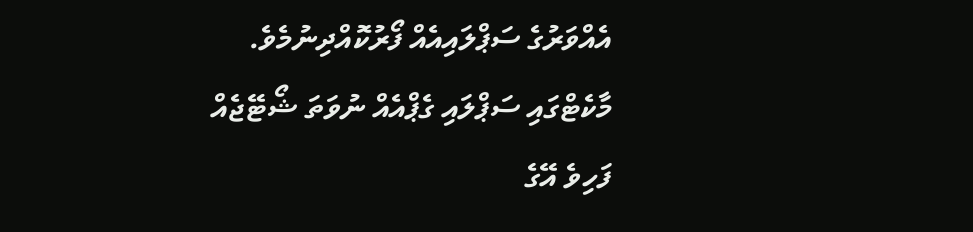އެއްވަރުގެ ސަޕްލައިއެއް ފޯރުކޮއްދިނުމެވެ. މާކެޓްގައި ސަޕްލައި ގެޕްއެއް ނުވަތަ ޝޯޓޭޖެއް ފަހިވެ އޭގެ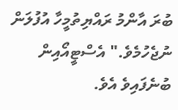ބުރަ އާންމު ރައްޔިތުމީހާ އުފުލަން ނުޖެހުމެވެ." އެސްޓީއޯއިން ބުނެފައިވެ އެވެ.